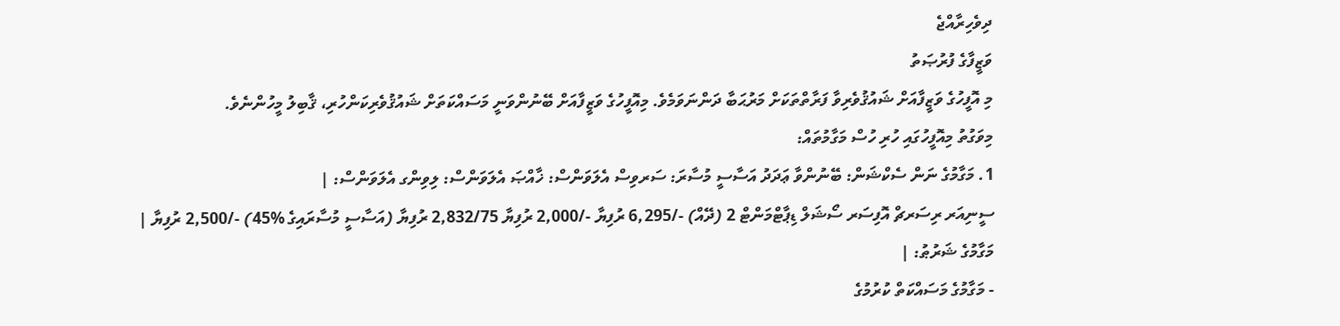ދިވެހިރާއްޖެ
ވަޒީފާގެ ފުރުޞަތު
މި އޮފީހުގެ ވަޒީފާއަށް ޝައުޤުވެރިވާ ފަރާތްތަކަށް މަރުޙަބާ ދަންނަވަމެވެ. މިއޮފީހުގެ ވަޒީފާއަށް ބޭނުންވަނީ މަސައްކަތަށް ޝައުޤުވެރިކަންހުރި، ޤާބިލު މީހުންނެވެ.
މިވަގުތު މިއޮފީހުގައި ހުރި ހުސް މަގާމުތައް:
1. މަގާމުގެ ނަން ސެކްޝަން: ބޭނުންވާ ޢަދަދު އަސާސީ މުސާރަ: ސަރވިސް އެލަވަންސް: ޚާއްޞަ އެލަވަންސް: ލިވިންގ އެލަވަންސް: |
ސީނިއަރ ރިސަރޗް އޮފިސަރ ސޯޝަލް ޑިޕާޓްމަންޓް 2 (ދޭއް) -/6,295 ރުފިޔާ -/2,000 ރުފިޔާ 2,832/75 ރުފިޔާ (އަސާސީ މުސާރައިގެ %45) -/2,500 ރުފިޔާ |
މަގާމުގެ ޝަރުޠު: |
- މަގާމުގެ މަސައްކަތް ކުރުމުގެ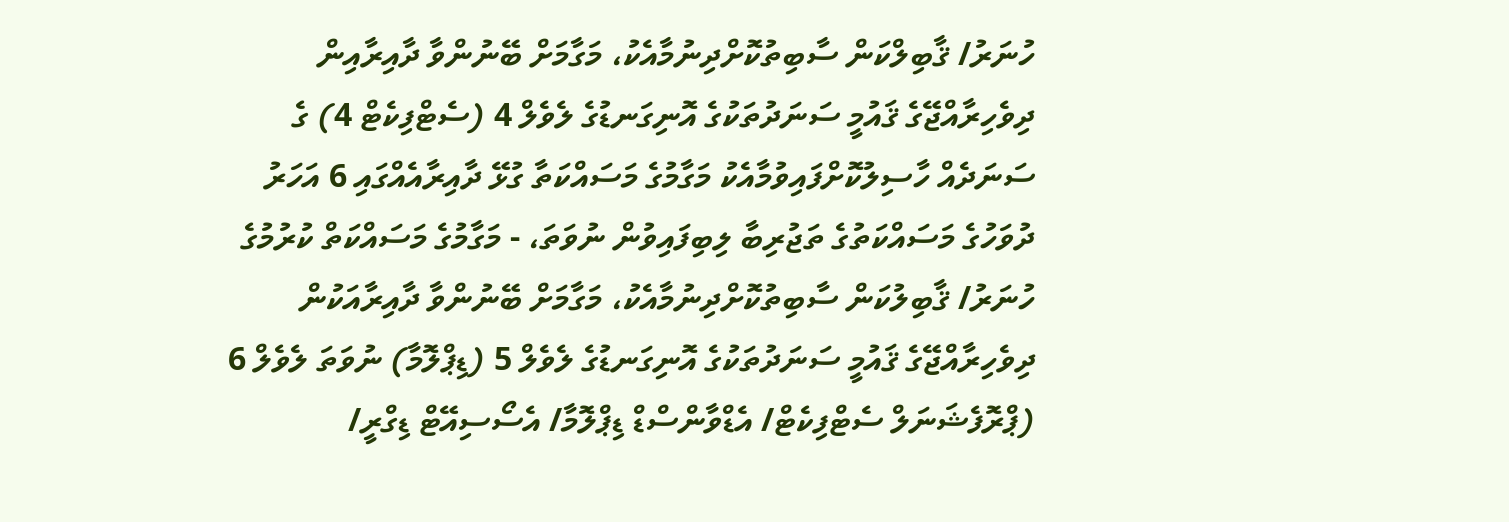ހުނަރު/ ޤާބިލްކަން ސާބިތުކޮށްދިނުމާއެކު، މަގާމަށް ބޭނުންވާ ދާއިރާއިން ދިވެހިރާއްޖޭގެ ޤައުމީ ސަނަދުތަކުގެ އޮނިގަނޑުގެ ލެވެލް 4 (ސެޓްފިކެޓް 4) ގެ ސަނަދެއް ހާސިލުކޮށްފައިވުމާއެކު މަގާމުގެ މަސައްކަތާ ގުޅޭ ދާއިރާއެއްގައި 6 އަހަރު ދުވަހުގެ މަސައްކަތުގެ ތަޖުރިބާ ލިބިފައިވުން ނުވަތަ، - މަގާމުގެ މަސައްކަތް ކުރުމުގެ ހުނަރު/ ޤާބިލުކަން ސާބިތުކޮށްދިނުމާއެކު، މަގާމަށް ބޭނުންވާ ދާއިރާއަކުން ދިވެހިރާއްޖޭގެ ޤައުމީ ސަނަދުތަކުގެ އޮނިގަނޑުގެ ލެވެލް 5 (ޑިޕްލޮމާ) ނުވަތަ ލެވެލް 6 (ޕްރޮފެޝަނަލް ސެޓްފިކެޓް/ އެޑްވާންސްޑް ޑިޕްލޮމާ/ އެސޯސިއޭޓް ޑިގްރީ/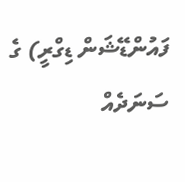ފައުންޑޭޝަން ޑިގްރީ) ގެ ސަނަދެއް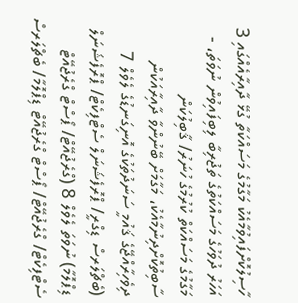ހާސިލުކޮށްފައިވުމާއެކު މަގާމުގެ މަސައްކަތާ ގުޅޭ ދާއިރާއެއްގައި 3 އަހަރު ދުވަހުގެ މަސައްކަތުގެ ތަޖުރިބާ ލިބިފައިވުން ނުވަތަ، - މަގާމުގެ މަސައްކަތް ކުރުމުގެ ހުނަރު/ ޤާބިލުކަން ސާބިތުކޮށްދިނުމާއެކު، މަގާމަށް ބޭނުންވާ ދާއިރާއަކުން ދިވެހިރާއްޖޭގެ ޤައުމީ ސަނަދުތަކުގެ އޮނިގަނޑުގެ ލެވެލް 7 (ބެޗްލަރސް ޑިގްރީ/ ޕްރޮފެޝަނަލް ސެޓްފިކެޓް/ ޕްރޮފެޝަނަލް ޑިޕްލޮމާ) ނުވަތަ ލެވެލް 8 (ގްރެޖުއޭޓް/ ޕޯސްޓް ގްރެޖުއޭޓް ސެޓްފިކެޓް/ ގްރެޖުއޭޓް/ ޕޯސްޓް ގްރެޖުއޭޓް ޑިޕްލޮމާ/ ބެޗްލަރސް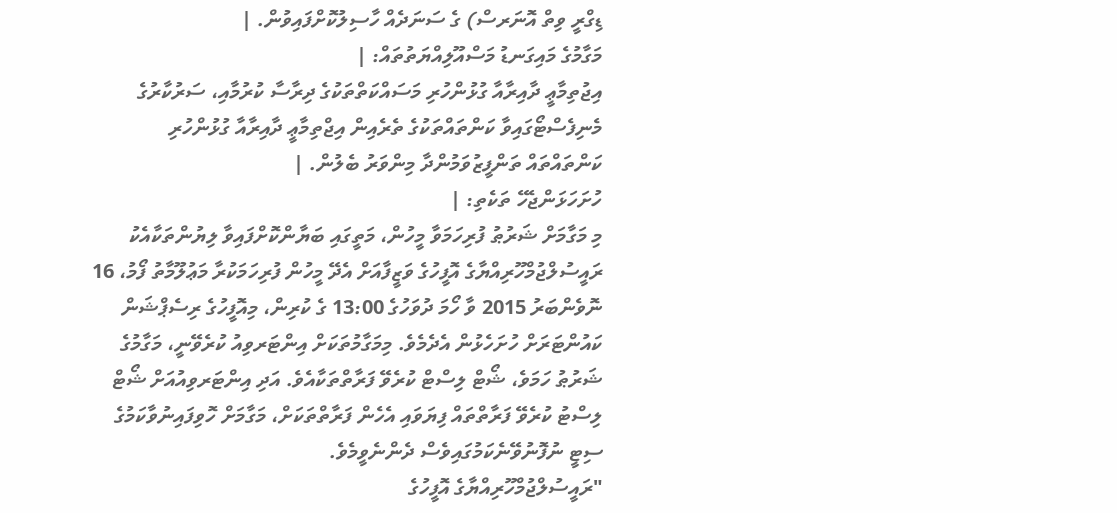ޑިގްރީ ވިތް އޮނަރސް) ގެ ސަނަދެއް ހާސިލުކޮށްފައިވުން. |
މަގާމުގެ މައިގަނޑު މަސްއޫލިއްޔަތުތައް: |
އިޖުތިމާޢީ ދާއިރާއާ ގުޅުންހުރި މަސައްކަތްތަކުގެ ދިރާސާ ކުރުމާއި، ސަރުކާރުގެ މެނިފެސްޓޯގައިވާ ކަންތައްތަކުގެ ތެރެއިން އިޖްތިމާޢީ ދާއިރާއާ ގުޅުންހުރި ކަންތައްތައް ތަންފީޒުވަމުންދާ މިންވަރު ބެލުން. |
ހުށަހަޅަންޖެހޭ ތަކެތި: |
މި މަގާމަށް ޝަރުޠު ފުރިހަމަވާ މީހުން، މަތީގައި ބަޔާންކޮށްފައިވާ ލިޔުންތަކާއެކު ރައީސުލްޖުމްހޫރިއްޔާގެ އޮފީހުގެ ވަޒީފާއަށް އެދޭ މީހުން ފުރިހަމަކުރާ މަޢުލޫމާތު ފޯމު، 16 ނޮވެންބަރު 2015 ވާ ހޯމަ ދުވަހުގެ 13:00 ގެ ކުރިން، މިއޮފީހުގެ ރިސެޕްޝަން ކައުންޓަރަށް ހުށަހެޅުން އެދެމެވެ. މިމަގާމުތަކަށް އިންޓަރވިއު ކުރެވޭނީ، މަގާމުގެ ޝަރުޠު ހަމަވެ، ޝޯޓް ލިސްޓް ކުރެވޭ ފަރާތްތަކާއެވެ. އަދި އިންޓަރވިއުއަށް ޝޯޓް ލިސްޓު ކުރެވޭ ފަރާތްތައް ފިޔަވައި އެހެން ފަރާތްތަކަށް، މަގާމަށް ހޮވިފައިނުވާކަމުގެ ސިޓީ ނުފޮނުވޭނެކަމުގައިވެސް ދެންނެވީމެވެ.
"ރައީސުލްޖުމްހޫރިއްޔާގެ އޮފީހުގެ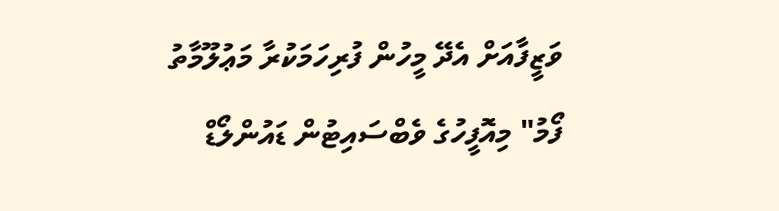ވަޒީފާއަށް އެދޭ މީހުން ފުރިހަމަކުރާ މަޢުލޫމާތު ފޯމު" މިއޮފީހުގެ ވެބްސައިޓުން ޑައުންލޯޑް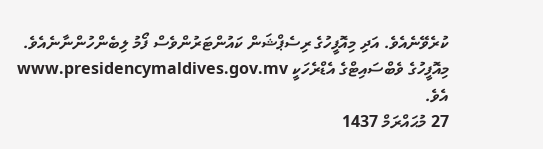ކުރެވޭނެއެވެ. އަދި މިއޮފީހުގެ ރިސެޕްޝަން ކައުންޓަރުންވެސް ފޯމު ލިބެންހުންނާނެއެވެ. މިއޮފީހުގެ ވެބްސައިޓްގެ އެޑްރެހަކީ www.presidencymaldives.gov.mv އެވެ.
27 މުޙައްރަމް 1437